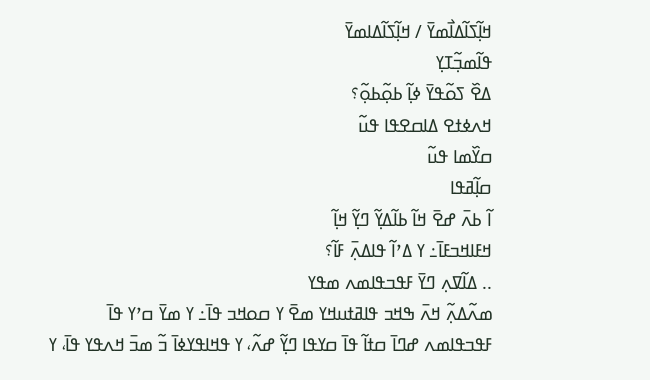ߞߊ߲߬ߖߊ߬ߡߊ߯ߘߌ߫ / ߞߊ߲߬ߖߊ߬ߡߊߘߌ߫
ߟߊ߬ߘߏ߲߬ߠߌ߲
ߡߐ߰ ߖߋ߬ߟߌ߫ ߦߊ߲߬ ߕߋ߲߬ߕߋ߲߬؟
ߞߍߦߙߐ ߡߊߛߐߟߊ ߟߎ߬
ߛߌ߰ߘߊ ߟߎ߬
ߛߊ߲߬ߥߟߊ
ߊ߬ ߕߍ߫ ߝߐ߫ ߞߊ߬ ߕߊ߬ߡߌ߲߬ ߣߌ߲߬ ߞߊ߲߬
ߞߓߊߞߏߓߊ߫߸ ߌ ߡߴߊ߬ ߟߊߡߍ߲߫ ߓߊ߬؟
.. ߡߊ߬ߜߍ߲ ߣߌ߫ ߓߟߏߟߊߘߍ ߘߟߌ
ߘߍ߬ߡߍ߲߬ ߞߍ߫ ߒߞߏ ߟߊߥߙߎߞߌ ߘߐ߫ ߌ ߛߋߞߏ ߟߊ߫߸ ߌ ߘߌ߫ ߛߴߌ ߟߊ߫ ߓߟߏߟߊߘߍ ߝߣߊ߫ ߛߙߊ߬ ߟߊ߫ ߛߌߟߊ ߣߌ߲߬ ߝߍ߬، ߌ ߟߞߊߟߌߦߊ߫ ߏ߬ ߘߏ߫ ߞߍߟߌ ߟߊ߫، ߌ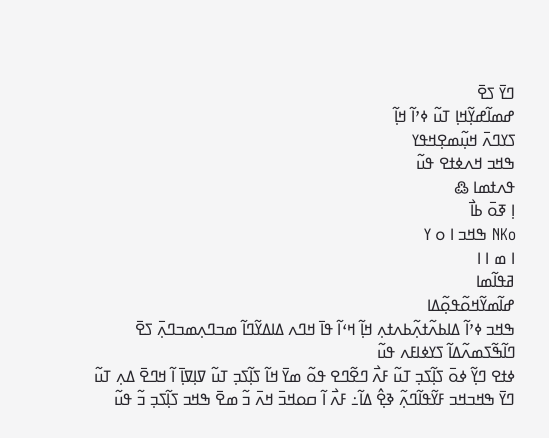ߣߌ߫ ߖߐ߫
ߝߘߊ߬ߝߌ߲߬ߞߊ߲ ߠߎ߬ ߦߴߊ߬ ߞߊ߲߬
ߖߌߣߍ߫ ߞߎ߲߬ߘߐ߲ߞߟߌ
ߒߞߏ ߞߍߦߙߐ ߟߎ߬
ߟߍߙߘߊ ߷
ߊ߲ ߧߋ߫ ߕߊ߯
NKo ߒߞߏ ߊ ߋ ߌ
ߊ ߘ ߊ ߊ
ߥߟߊ߬ߘߊ
ߝߊ߬ߘߌ߬ߞߋ߬ߟߋ߲߬ߡߊ
ߒߞߏ ߦߴߊ߬ ߡߊߕߍ߬ߙߍ߲߬ߕߍߙߍ߲ ߞߊ߲߬ ߞߵߊ߬ ߟߊ߫ ߞߣߍ ߡߊߡߌ߬ߣߊ߬ ߘߏߣߍ߲ߘߏߣߍ߲߫ ߖߐ߫
ߣߊ߬ߒ߬ߖߘߍ߬ߡߊ߬ ߖߌߦߊߓߍ ߟߎ߬
ߦߙߐ ߣߌ߲߬ ߦߋ߫ ߖߊ߲߬ߖߏ߲ ߠߎ߬ ߓߍ߯ ߣߐ߬ߣߐ ߟߋ߬ ߘߌ߫ ߞߊ߬ ߖߊ߲߬ߖߏ߲ ߠߎ߬ ߜߊ߲ߜߊ߲߫ ߊ߬ ߞߣߐ߫ ߡߍ߲ ߠߎ߬ ߣߌ߫ ߒߞߏߞߏ ߓߌ߬ߟߊ߬ߣߍ߲߬ ߢߐ߲߮ ߡߊ߬߸ ߓߍ߯ ߊ߬ ߛߋߞߏ߫ ߞߍ߫ ߏ߬ ߘߐ߫ ߒߞߏ ߖߊ߲߬ߖߏ߲ ߏ߬ ߟߎ߬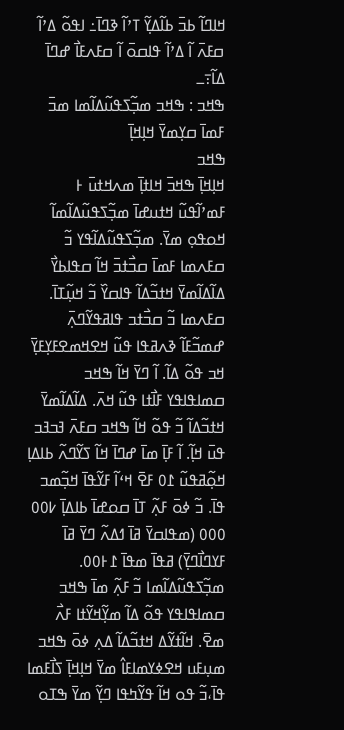ߞߊߣߊ߬ ߕߏ߫ ߕߊ߬ߡߌ߲߬ ߠߴߊ߬ ߢߣߊ߫߸ ߊߟߋ߬ ߡߴߊ߬ ߛߓߍ߫ ߊ߬ ߡߴߊ߬ ߟߊߛߋ߫ ߊ߬ ߛߓߍߓߊ߯ ߝߣߊ߫ ߡߊ߬߹ߺ
ߒߞߏ : ߒߞߏ ߘߏ߲߬ߖߟߎ߬ߡߊ߬ߘߊ ߘߏ߫ ߓߘߊ߫ ߛߌ߲ߘߌ߫ ߞߊ߲ߞߊ߲߫
ߒߞߏ
ߞߊ߲ߞߊ߲߫ ߒߞߏ߫ ߞߊߙߊ߲߫ ߘߍߞߙߎ߫ ߅ ߓߘߴߊ߬ߟߎ߬ ߞߙߎߝߊ߫ ߘߏ߲߬ߖߟߎ߬ߡߊ߬ߘߊ߬ ߞߋߟߋ߲ ߘߌ߫. ߘߏ߲߬ߖߟߎ߬ߡߊ߬ߟߌ ߏ߬ ߛߓߍߘߊ ߓߘߊ߫ ߛߏ߯ߙߏ߫ ߞߊ߬ ߛߟߊߕߌ߯ ߡߊ߬ߡߊ߬ߘߌ߫ ߞߙߏ߬ߡߊ߬ ߟߊߛߌ߰ ߏ߬ ߞߎ߲߬ߠߊ߫. ߛߓߍߘߊ ߏ߬ ߛߏ߯ߙߏ ߟߊߥߟߌ߬ߣߍ߲߫ ߝߘߏ߬ߓߊ߬ ߢߍߥߟߊ ߟߎ߬ ߞߐߞߘߐߓߌ߲ߓߌ߲߫ ߞߏ ߟߋ߬ ߡߊ߬. ߊ߬ ߣߌ߫ ߞߊ߬ ߒߞߏ ߛߘߊߟߊߟߌ ߓߊ߯ߙߊ ߟߎ߬ ߞߍ߫. ߡߊ߬ߡߊ߬ߘߌ߫ ߞߙߏ߬ߡߊ߬ ߏ߬ ߟߋ߬ ߞߊ߬ ߒߞߏ ߛߓߍ߫ ߔߏߔߏ ߟߎ߫ ߞߊ߲߬. ߊ߬ ߓߊ߲߫ ߘߊ߫ ߝߣߊ߫ ߞߊ߬ ߖߌ߬ߣߍ߬ ߕߊߡߊ߲ ߞߋ߲߬ߥߟߎ߬ ߁߀ ߓߐ߫ ߞߵߊ߬ ߓߌ߬ߟߊ߫ ߞߏ߲߬ߘߏ ߟߊ߫. ߏ߬ ߦߋ߫ ߓߍ߲߬ ߠߊ߫ ߛߋߝߊ߫ ߕߊߡߊ߲߫ ߇߀߀ ߀߀߀ (ߘߟߊߛߌ߫ ߥߊ߫ ߗߡߍ߬ ߣߌ߫ ߥߊ߫ ߓߌߣߊ߯ߣߌ߲߫) ߥߟߊ߫ ߘߟߊ߫ ߁߅߀߀. ߘߏ߲߬ߖߟߎ߬ߡߊ߬ߘߊ ߏ߬ ߓߍ߲߬ ߘߊ߫ ߒߞߏ ߛߘߊߟߊߟߌ ߟߋ߬ ߡߊ߬ ߘߌ߲߬ߞߌ߬ߙߊ ߓߍ߯ ߘߐ߫. ߞߊ߬ߙߌ߬ߡ ߞߙߏ߬ߡߊ߬ ߡߍ߲ ߦߋ߫ ߒߞߏ ߘߎ߲ߓߎ ߞߐߦߌߘߊߓߊ߮ ߘߌ߫ ߞߊ߲ߞߊ߲߫ ߖߊ߯ߓߘߊ ߟߊ߫،ߏ߬ ߟߋ ߞߊ߬ ߟߌ߬ߤߟߊ ߣߌ߲߬ ߘߌ߫ ߒߠߋ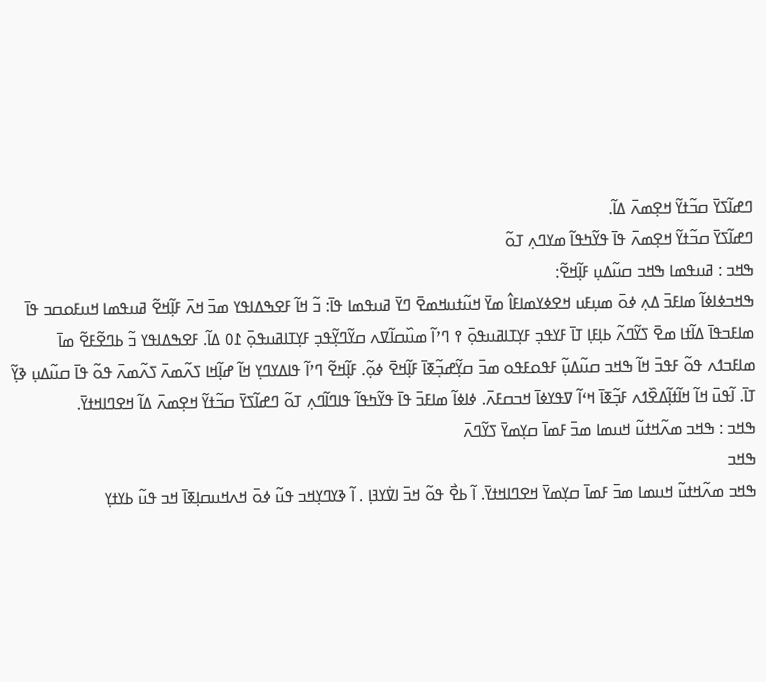ߣߝߊ߬ߖߌ߫ ߛߏ߬ߙߌ߬ ߞߐ߲ߘߍ߫ ߡߊ߬.
ߣߝߊ߬ߖߌ߫ ߛߏ߬ߙߌ߬ ߞߐ߲ߘߍ߫ ߟߊ߫ ߟߌ߬ߤߟߊ߬ ߘߌߣߍ߲ ߠߋ߬
ߒߞߏ : ߥߎߟߘߊ ߒߞߏ ߛߎ߬ߡߎ߲ ߓߊ߲߬ߞߐ߬:
ߒߞߏߦߊߦߊ߬ ߘߊߓߏ߫ ߡߍ߲ ߦߋ߫ ߘߎ߲ߓߎ ߞߐߦߌߘߊߓߊ߮ ߘߌ߫ ߞߎ߬ߙߎߞߘߐ߫ ߣߌ߫ ߥߎߟߘߊ ߟߊ߫: ߏ߬ ߞߊ߬ ߓߐߒߡߊߟߌ ߘߏ߫ ߞߍ߫ ߓߊ߲߬ߞߐ߬ ߥߎߟߘߊ ߞߎߓߋߛߏ ߟߊ߫ ߘߊߓߏߟߊ߫ ߡߊ߬ߙߊ ߘߐ߫ ߖߌ߬ߣߍ߬ ߕߊ߲ߓߊ߲ ߠߊ߫ ߓߌߟߏ߲ ߓߌ߲ߠߊߥߎߟߋ߲߫ ߉ ߣߴߊ߬ ߘߎ߰ߛߊ߬ߜߍ ߛߌ߬ߣߌ߲߬ߟߏ߲ ߓߌ߲ߠߊߥߎߟߋ߲߫ ߁߀ ߡߊ߬. ߓߐߒߡߊߟߌ ߏ߬ ߕߣߐ߬ߓߐ߬ ߘߊ߫ ߘߊߓߏߗߍ ߟߋ߬ ߓߟߏ߫ ߞߊ߬ ߒߞߏ ߛߎ߬ߡߎ߲߬ ߓߟߋߓߟߋ ߘߏ߫ ߛߌ߲߬ߝߏ߲߬ߧߊ߫ ߓߊ߲߬ߞߐ߫ ߦߋ߲߬. ߓߊ߲߬ߞߐ߬ ߣߴߊ߬ ߟߊߡߌߣߌ߲ ߞߊ߬ ߝߊ߲߬ߞߊ ߖߍ߬ߘߍ߫ ߖߍ߬ߘߍ߫ ߟߋ߬ ߟߊ߫ ߛߎ߬ߡߎ߲ ߢߌ߲߬ ߠߊ߫. ߊ߬ߟߎ߫ ߞߊ߬ ߞߊ߬ߙߊ߲߬ߡߐ߰ߗߍ ߓߏ߲߬ߧߊ߫ ߞߵߊ߬ ߜߟߌߦߊ߫ ߞߏߛߓߍ߫. ߦߊߦߊ߬ ߘߊߓߏ߫ ߟߊ߫ ߟߌ߬ߤߟߊ߬ ߟߊߣߊ߬ߣߍ߲ ߠߋ߬ ߣߝߊ߬ߖߌ߫ ߛߏ߬ߙߌ߬ ߞߐ߲ߘߍ߫ ߡߊ߬ ߞߐߣߊߞߙߌ߫.
ߒߞߏ : ߒߞߏ ߘߍ߬ߞߙߎ߬ ߞߎߘߊ ߘߏ߫ ߓߘߊ߫ ߛߌ߲ߘߌ߫ ߖߌ߬ߣߍ߫
ߒߞߏ
ߒߞߏ ߘߍ߬ߞߙߎ߬ ߞߎߘߊ ߘߏ߫ ߓߘߊ߫ ߛߌ߲ߘߌ߫ ߞߐߣߊߞߙߌ߫. ߊ߬ ߕߐ߯ ߟߋ߬ ߞߏ߫ ߊߜ߭ߌߔߊ߲ . ߊ߬ ߢߌߣߌ߲ߞߏ ߟߎ߬ ߦߋ߫ ߞߍߞߎߛߊ߲ߧߊ߫ ߞߏ ߟߎ߬ ߕߌߙߌ߲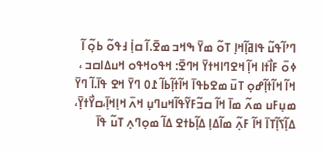ߣߴߊ߬ߟߎ߬ ߟߊߥߊ߲߬ߞߊ߲ ߠߋ߬ ߘߌ߫ ߒߞߏ ߘߐ߫.ߊ߬ ߛߊ߲߭ ߃ߟߋ߬ ߕߋ߲߬ ߊ߬ ߦߋ߫ ߓߊ߯ߙߊ ߞߊ߲߬ ߞߐߣߊߞߙߌ߫ ߞߣߐ߫: ߞߟߋߞߟߋ ߞߎߡߊߛߏ ، ߞߊ߬ ߞߊ߬ߙߊ߲߬ߝߋ߲ ߠߎ߫ ߘߐߕߟߊ߫ ߞߊ߬ߙߊ߲߬ߕߊ߬ ߁߀ ߣߌ߫ ߞߐ ߟߊ߫.ߊ߬ ߣߌ߫ ߘߎ߲ߓߎ ߘߍ߬ ߘߊ߫ ߞߊ߬ ߛߏ߬ߓߌ߬ߟߊ߬ߞߎߣߎ߲ ߞߍ߫ ߞߊ߲ߞߊ߲߫،ߛߌ߯ߙߌ߲߫، ߡߊ߲߬ߖߊ߲߬ߠߊ߫ ߞߊ߬ ߓߍ߲߬ ߘߊ߬ߡߊ߲ ߡߊ߲߬ߕߙߐ ߡߊ߬ ߘߋ߲ߣߍ߲ ߠߎ߬ ߟߊ߫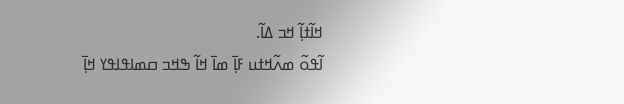ߞߊ߬ߙߊ߲߬ ߞߏ ߡߊ߬.
ߊ߬ߟߋ߬ ߘߍ߬ߞߙߎ ߓߊ߲߫ ߘߊ߫ ߞߊ߬ ߒߞߏ ߛߘߊߟߊߟߌ ߞߊ߲߫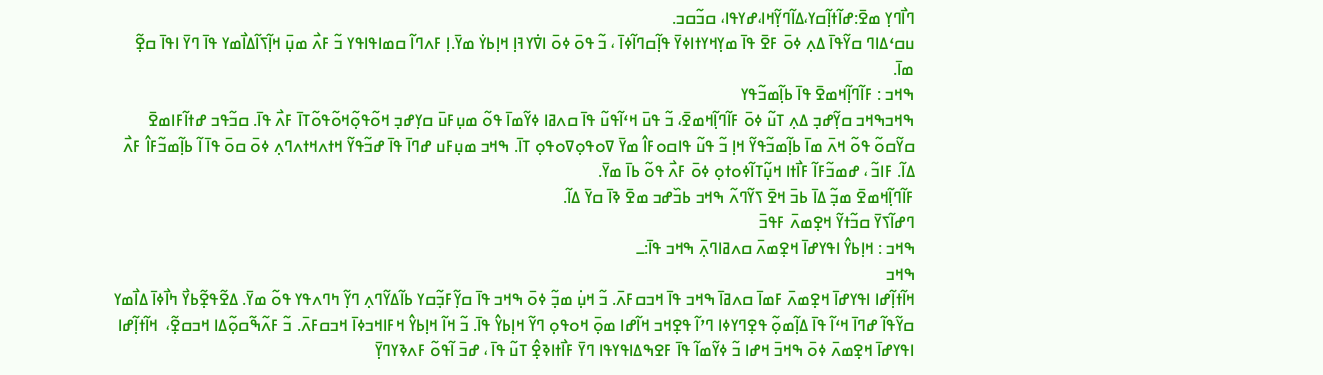ߣߊ߯ߣߌ߲ ߘߐ߫:ߝߊ߬ߙߊ߲߬ߛߌ،ߡߊ߬ߣߌ߲߬ߞߊ،ߝߌߟߊ، ߛߏ߬ߛߏ.
ߎߛߵߡߊߣ ߛߌ߬ߟߊ߫ ߡߍ߲ ߦߋ߫ ߓߐ߫ ߟߊ߫ ߘߌ߲ߞߌߙߊߦߌ߫ ߟߊ߲߬ߛߣߊ߬ߦߊ߫ ، ߏ߬ ߟߋ߫ ߦߋ߫ ߊߜ߭ߌߔߊ߲ ߞߊ߲ߕߌ߭ ߘߌ߫.ߊ߲ ߓߍߣߊ߬ ߛߘߊߟߊߟߌ ߏ߬ ߓߍ߯ ߘߎ߲߫ ߞߊ߲߬ߖߊ߬ߡߊ߯ߘߌ ߟߊ߫ ߣߌ߫ ߊߟߊ߫ ߛߐ߲߬ ߘߊ߫.
ߒߞߏ : ߓߊ߬ߣߊ߲߬ߞߘߐ߫ ߟߊ߫ ߕߊ߲߬ߘߏ߬ߟߌ
ߒߞߏߒߞߏ ߛߌ߲߬ߝߏ߲ ߡߍ߲ ߠߎ߬ ߦߋ߫ ߓߊ߬ߣߊ߲߬ߞߘߐ߫، ߏ߬ ߟߎ߫ ߞߵߊ߬ߟߎ߬ ߟߊ߫ ߛߍߥߊ ߦߌ߬ߘߊ߫ ߟߋ߬ ߘߎ߲ߓߎ߫ ߛߌ߲ߝߏ߲ ߞߋ߬ߟߋ߲߬ߞߋ߬ߟߋ߬ߠߊ߫ ߓߍ߯ ߟߊ߫. ߛߏ߬ߟߏ ߝߙߊ߬ߓߊߘߐ߫ ߛߌ߬ߛߋ߬ ߟߋ߬ ߞߍ߫ ߘߊ߫ ߕߊ߲߬ߘߏ߬ߟߌ߬ ߞߊ߲ ߏ߬ ߟߎ߬ ߟߊߛߋߓߊ߮ ߘߌ߫ ߜߋߟߋ߲ߜߋߟߋ߲ ߠߊ߫. ߒߞߏ ߘߎ߲ߓߎ ߝߣߊ߫ ߟߊ߫ ߝߏ߬ߟߌ߬ ߞߙߍߞߙߍߣߍ߲ ߦߋ߫ ߛߋ߫ ߟߊ߫ ߊ߬ ߕߊ߲߬ߘߏ߬ߓߊ߮ ߓߍ߯ ߡߊ߬. ߓߊߏ߬ ، ߝߘߏ߬ߓߊ߬ ߓߊ߯ߙߊ ߞߎ߲߬ߠߊ߬ߦߋߙߋ߲ ߦߋ߫ ߓߍ߯ ߟߋ߬ ߕߊ߫ ߘߌ߫.
ߓߊ߬ߣߊ߲߬ߞߘߐ߫ ߘߏ߲߬ ߡߊ߫ ߕߏ߫ ߞߐ߫ ߖߌ߬ߣߍ߬ ߒߞߏ ߕߏ߰ߝߏ ߘߐ߫ ߢߊ߫ ߛߌ߫ ߡߊ߬.
ߣߝߊ߬ߖߌ߫ ߛߏ߬ߙߌ߬ ߞߐ߲ߘߍ߫ ߓߟߏ߫
ߒߞߏ : ߞߊ߲ߕߌ߮ ߊߟߌߝߊ߫ ߞߐ߲ߘߍ߫ ߛߍߥߊߣߍ߲߫ ߒߞߏ ߟߊ߫:ߺ
ߒߞߏ
ߞߊ߬ߙߊ߲߬ߝߊ ߊߟߌߝߊ߫ ߞߐ߲ߘߍ߫ ߓߘߊ߫ ߛߍߥߊ߫ ߒߞߏ ߟߊ߫ ߞߏߛߓߍ߫. ߏ߬ ߞߎ߲߭ ߘߏ߲߬ ߦߋ߫ ߒߞߏ ߟߊ߫ ߛߌ߲߬ߓߏ߲߬ߛߌ ߕߊ߬ߡߌ߬ߣߍ߲ ߣߌ߲߬ ߤߣߍߟߌ ߟߋ߬ ߘߌ߫. ߡߐ߬ߟߐ߲߬ߕߌ߯ ߤߊ߯ߦߊ߫ ߡߊ߯ߘߌ ߛߌ߬ߟߊ߬ ߝߣߊ߫ ߞߵߊ߬ ߟߊ߫ ߡߊ߲߬ߘߋ߲߬ ߟߐ߲ߣߌߦߊ ߣߴߊ߬ ߟߐ߲ߞߏ ߞߊ߬ߝߊ ߘߋ߲߫ ߞߋߟߋ߲ ߣߌ߬ ߞߊ߲ߕߌ߮ ߟߊ߫. ߏ߬ ߞߊ߬ ߞߊ߲ߕߌ߮ ߞߓߊߞߏߦߊ߫ ߞߏߛߓߍ߫. ߏ߬ ߓߍ߬ߒ߬ߛߋ߲߬ߡߊ ߞߏߛߐ߲߬،  ߞߊ߬ߙߊ߲߬ߝߊ ߊߟߌߝߊ߫ ߞߐ߲ߘߍ߫ ߦߋ߫ ߒߞߏ߫ ߞߝߊ ߏ߬ ߦߌ߬ߘߊ߬ ߟߊ߫ ߓߐߒߡߊߟߌߟߊ ߣߌ߫ ߓߊ߯ߙߊߢߐ߲߮ ߠߎ߬ ߟߊ߫ ، ߝߏ߫ ߊ߬ߟߋ߬ ߓߍߢߌߣߌ߲߫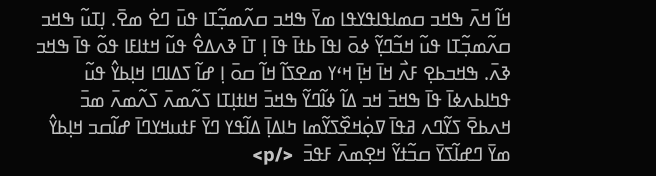ߞߊ߬ ߞߍ߫ ߒߞߏ ߛߘߊߟߊߟߌߟߊ ߘߌ߫ ߒߞߏ ߛߍ߬ߘߏ߲߬ߠߊ ߟߎ߫ ߣߐ߭ ߘߐ߫. ߊ߲ߠߎ߬ ߒߞߏ ߛߍ߬ߘߏ߲߬ߠߊ ߟߎ߬ ߞߏ߬ߣߌ߲߬ ߦߋ߫ ߊߟߊ߫ ߕߙߊ߫ ߟߊ߫ ߊ߲ ߠߊ߫ ߢߍߡߐ߮ ߟߎ߬ ߞߙߊߓߊ ߟߋ߬ ߟߊ߫ ߒߞߏ ߢߍ߫. ߒߞߏߕߐ߲ ߓߍ߯ ߞߊ߫ ߞߊ߲߫ ߞߵߌ ߘߐߖߊ߬ ߞߊ߬ ߛߋ߫ ߊ߲ ߝߊ߬ ߖߡߊߣߊ ߞߊ߲ߕߌ߮ ߟߎ߬ ߟߤߊߕߍߦߊ߫ ߟߊ߫ ߒߞߏ߫ ߞߏ ߡߊ߬ ߦߊ߬ߣߌ߬ ߒߞߏ߫ ߞߊߙߊ߲ߠߊ ߖߍ߬ߘߍ߫ ߖߍ߬ߘߍ߫ ߘߏ߫ ߞߍߕߐ߫ ߖߌ߬ߣߍ ߥߟߊ߫ ߜߋ߲߭ߞߐ߰ߖߌ߬ߘߊ ߤߊߡߊ߲߫ ߡߊ߬ߟߌ ߣߌ߫ ߓߙߎߞߌߣߊ߫ ߝߊ߬ߛߏ ߞߊ߲ߕߌ߮ ߘߌ߫ ߣߝߊ߬ߖߌ߫ ߛߏ߬ߙߌ߬ ߞߐ߲ߘߍ߫ ߓߟߏ߫  </p>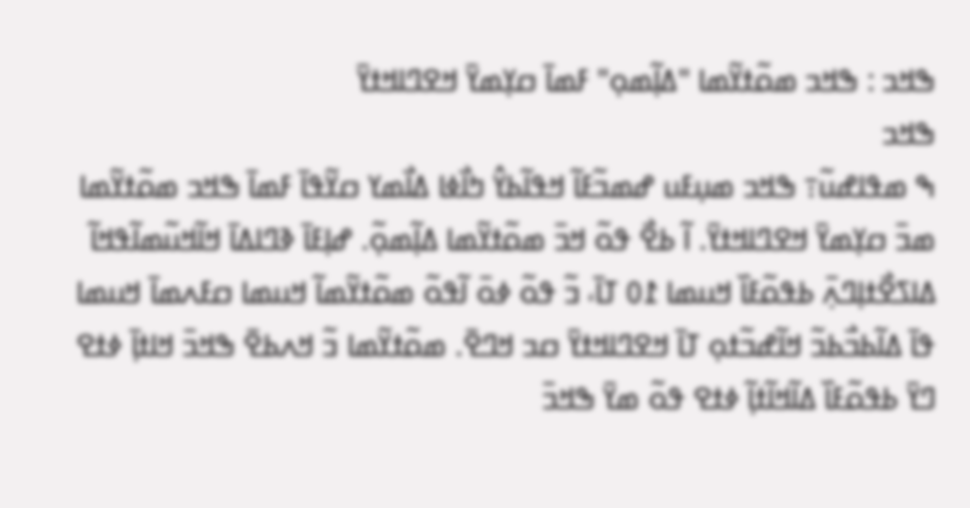ߒߞߏ : ߒߞߏ ߘߋ߬ߙߌ߬ߘߊ "ߡߊ߲߬ߘߋ߲" ߓߘߊ߫ ߛߌ߲ߘߌ߫ ߞߐߣߊߞߙߌ߫
ߒߞߏ
ߒ ߘߟߊߝߎ߬߹ ߒߞߏ ߘߎ߲ߓߎ ߝߘߏ߬ߓߊ߬ ߞߟߊ߬ߕߌ߮ ߤߊ߯ߦߊ ߡߊ߯ߘߌ ߛߌ߬ߟߊ߫ ߓߘߊ߫ ߒߞߏ ߘߋ߬ߙߌ߬ߘߊ ߘߏ߫ ߛߌ߲ߘߌ߫ ߞߐߣߊߞߙߌ߫. ߊ߬ ߕߐ߯ ߟߋ߬ ߞߏ߫ ߘߋ߬ߙߌ߬ߘߊ ߡߊ߲߬ߘߋ߲߬. ߝߊ߲ߓߊ߫ ߢߣߊߡߊ߫ ߞߊ߬ߞߎ߬ߘߊ߬ߟߞߊ߬ ߡߊߖߐ߯ߙߊ߲ߣߍ߲߫ ߕߟߋ߬ߓߊ߰ ߞߎߘߊ ߁߀ ߠߊ߫، ߏ߬ ߟߋ߬ ߦߋ߫ ߊ߬ߟߋ߬ ߘߋ߬ߙߌ߬ߘߊ߬ ߞߎߘߊ ߛߓߍߘߊ߫ ߞߎߘߊ ߟߊ߫ ߡߊ߬ߕߏ߯ߕߏ߬ ߞߊ߬ߝߏ߬ߙߋ߲ ߠߊ߫ ߞߐߣߊߞߙߌ߫ ߛߏ ߞߣߐ߫. ߘߋ߬ߙߌ߬ߘߊ ߏ߬ ߞߍߕߐ߫ ߒߞߏ߫ ߞߊߙߊ߲߫ ߦߙߐ ߣߌ߫ ߕߟߋ߬ߓߊ߰ ߡߊ߬ߞߊ߬ߙߊ߲߬ ߦߙߐ ߟߋ߬ ߘߌ߫ ߒߞߏ߫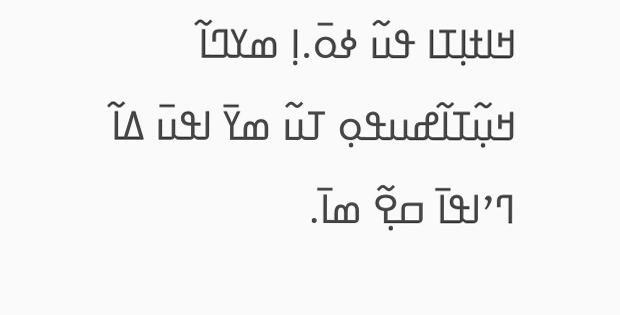ߞߊߙߊ߲ߠߊ ߟߎ߬ ߦߋ߫.ߊ߲ ߘߌߣߊ߬ ߞߎ߲߬ߠߊ߬ߝߎߟߋ߲ ߠߎ߬ ߘߌ߫ ߊߟߎ߫ ߡߊ߬ ߣߴߊߟߊ߫ ߛߐ߲߬ ߘߊ߫.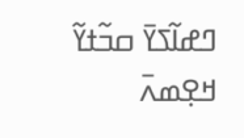ߣߝߊ߬ߖߌ߫ ߛߏ߬ߙߌ߬ ߞߐ߲ߘߍ߫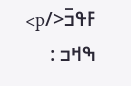ߓߟߏ߫</p>
ߒߞߏ :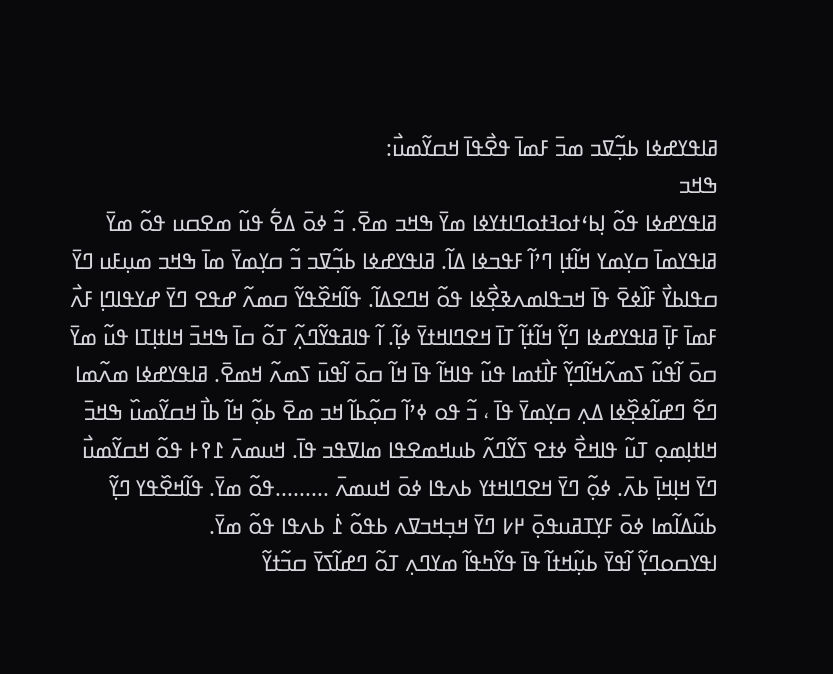ߥߊߟߌߝߦߊ ߕߏ߲߬ߜߏ ߘߏ߫ ߓߘߊ߫ ߟߐ߯ߟߊ߫ ߞߛߌ߬ߘߎ߯:
ߒߞߏ
ߥߊߟߌߝߦߊ ߟߋ߬ ߊ߲ߕߵߙߋߔߙߋߣߊߙߌߦߊ ߘߌ߫ ߒߞߏ ߘߐ߫. ߏ߬ ߦߋ߫ ߡߐ߱ ߟߎ߬ ߘߐߛߎ ߟߋ߬ ߘߌ߫ ߥߊߟߌߘߊ߫ ߛߌ߲ߘߌ ߞߊ߬ߙߊ߲ ߣߴߊ߬ ߓߟߏߦߊ ߡߊ߬. ߥߊߟߌߝߦߊ ߕߏ߲߬ߜߏ ߏ߬ ߛߌ߲ߘߌ߫ ߘߊ߫ ߒߞߏ ߘߎ߲ߓߎ ߣߌ߫ ߛߟߊߕߌ߯ ߓߊ߰ߦߐ߫ ߟߊ߫ ߞߏߟߊߘߍߢߐ߲߯ߦߊ ߟߋ߬ ߞߣߐߡߊ߬. ߟߊ߬ߞߐ߰ߟߌ߬ ߛߘߍ߬ ߝߟߐ ߣߌ߫ ߝߌߟߊߣߊ߲ ߓߍ߯ ߓߘߊ߫ ߓߊ߲߫ ߥߊߟߌߝߦߊ ߣߌ߲߬ ߞߊ߬ߙߊ߲߬ ߠߊ߫ ߞߐߣߊߞߙߌ߫ ߦߊ߲߬. ߊ߬ ߟߊߥߟߌ߬ߣߍ߲߬ ߠߋ߬ ߛߊ߫ ߒߞߏ߫ ߞߊߙߊ߲ߠߊ ߟߎ߬ ߘߌ߫ ߛߋ߫ ߊ߬ߟߎ߬ ߖߘߍ߬ߞߊ߬ߣߌ߲߬ ߓߊ߯ߙߘߊ ߟߎ߬ ߟߊߞߊ߬ ߟߊ߫ ߞߊ߬ ߛߋ߫ ߊ߬ߟߎ߫ ߖߘߍ߬ ߞߘߐ߫. ߥߊߟߌߝߦߊ ߘߍ߬ߘߊ ߣߐ߬ ߣߝߊ߬ߦߐ߲߰ߦߊ ߡߍ߲ ߛߌ߲ߘߌ߫ ߟߊ߫ ، ߏ߬ ߟߋ ߦߴߊ߬ ߛߋ߲߬ߕߊ߬ ߞߏ ߘߐ߫ ߕߋ߲߬ ߞߊ߬ ߕߊ߯ ߞߛߌ߬ߘߎ߰ ߒߞߏ߫ ߞߊߙߊ߲ߘߋ߲ ߠߎ߬ ߟߊߞߐ߯ ߦߙߐ ߖߌ߬ߣߍ߬ ߕߎߞߘߐߟߊ ߘߊߜߟߏ ߟߊ߫. ߞߎߘߍ߫ ߁߉߅ ߟߋ߬ ߞߛߌ߬ߘߎ߯ ߣߌ߫ ߞߊ߲ߞߊ߲߫ ߕߍ߫. ߦߋ߲߬ ߣߌ߫ ߞߐߣߊߞߙߌ ߕߍߟߊ ߦߋ߫ ߞߎߘߍ߫ .........ߟߋ߬ ߘߌ߫. ߟߊ߬ߞߐ߰ߟߌ ߣߌ߲߬ ߕߎ߬ߡߊ߬ߘߊ ߦߋ߫ ߓߌ߲ߠߥߎߟߋ߲߫ ߂߇ ߣߌ߫ ߞߏ߲ߞߏߜߍ ߕߟߋ߬ ߁߭ ߕߍߟߊ ߟߋ߬ ߘߌ߫.
ߊߟߌߛߋߣߌ߲߬ ߊ߬ߟߌ߫ ߕߎ߲߬ߞߙߊ߬ ߟߊ߫ ߟߌ߬ߤߟߊ߬ ߘߌߣߍ߲ ߠߋ߬ ߣߝߊ߬ߖߌ߫ ߛߏ߬ߙߌ߬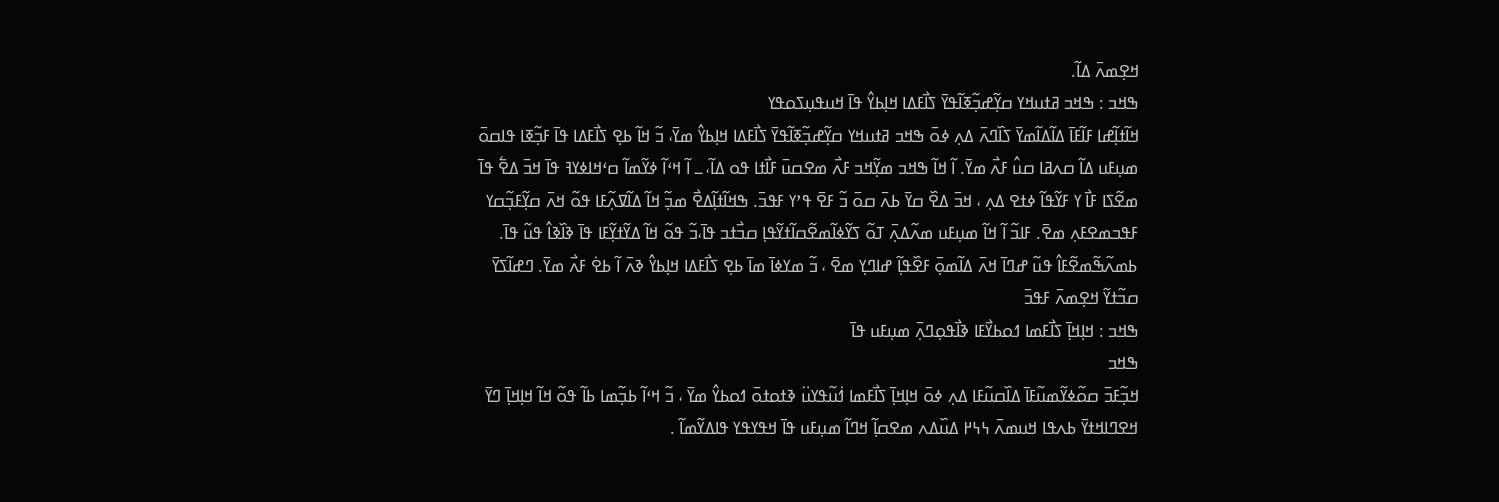ߞߐ߲ߘߍ߫ ߡߊ߬.
ߒߞߏ : ߒߞߏ ߥߙߎߞߌ ߛߌ߲߬ߝߏ߲߬ߧߊ߬ߟߌ߫ ߖߊ߯ߓߡߊ ߞߊ߲ߕߌ߮ ߟߊ߫ ߞߎߟߎ߲ߖߋߟߌ
ߞߊ߬ߙߊ߲߬ߝߊ ߓߊ߬ߓߊ߫ ߡߊ߬ߡߊ߬ߘߌ߫ ߖߊ߰ߣߍ߫ ߡߍ߲ ߦߋ߫ ߒߞߏ ߥߙߎߞߌ ߛߌ߲߬ߝߏ߲߬ߧߊ߬ߟߌ߫ ߖߊ߯ߓߡߊ ߞߊ߲ߕߌ߮ ߘߌ߫، ߏ߬ ߞߊ߬ ߕߐ߲ ߖߊ߯ߓߡߊ ߟߊ߫ ߓߏ߲߬ߧߊ ߟߊߛߋ߫ ߘߎ߲ߓߎ ߡߊ߬ ߛߍߥߊ ߛߎ߮ ߓߍ߯ ߘߌ߫. ߊ߬ ߞߊ߬ ߒߞߏ ߘߌ߲߬ߞߏ ߓߍ߯ ߘߐߛߎ߫ ߓߊ߯ߙߊ ߟߋ ߡߊ߬، ߺ ߊ߬ ߞߵߊ߬ ߦߌ߬ߘߊ߬ ߛߵߞߊߦߌߔ ߟߊ߫ ߞߏ߫ ߡߐ߱ ߟߊ߫ ߘߐ߬ߖߊ ߓߊ߯ ߌ ߓߌ߬ߟߊ߬ ߦߙߐ ߡߍ߲ ، ߞߏ߫ ߡߐ߰ ߛߌ߫ ߕߍ߫ ߛߋ߫ ߏ߬ ߓߐ߫ ߟߴߌ ߓߟߏ߫. ߒߞߊ߬ߙߊ߲߬ߡߐ߯ ߘߏ߲߬ ߞߊ߬ ߡߊ߬ߜߍ߲߬ߓߊ ߟߋ߬ ߞߍ߫ ߛߌ߲߬ߓߏ߲߬ߛߌ ߓߟߏߘߐߓߍ߲ ߘߐ߫. ߓߊߏ߬ ߊ߬ ߞߊ߬ ߘߎ߲ߓߎ ߘߍ߬ߡߍ߲߫ ߠߋ߬ ߖߌ߬ߦߊ߬ߘߐ߬ߛߊ߬ߙߌ߬ߟߊ߲ ߛߏ߯ߙߏ ߟߊ߫،ߏ߬ ߟߋ߬ ߞߊ߬ ߡߌ߬ߙߌ߲߬ߓߊ ߟߊ߫ ߢߊ߰ߢߊ߮ ߟߎ߬ ߟߊ߫. ߕߘߍ߬ߒ߬ߘߐ߬ߓߊ߮ ߟߎ߬ ߝߣߊ߫ ߞߍ߫ ߡߊ߬ߘߋ߲߫ ߓߐ߰ߟߊ߲߬ ߝߊߣߌ߲ ߘߐ߫ ، ߏ߬ ߘߌߦߊ߫ ߘߊ߫ ߕߐ߲ ߖߊ߯ߓߡߊ ߞߊ߲ߕߌ߮ ߢߍ߫ ߊ߬ ߕߐ߭ ߓߍ߯ ߘߌ߫. ߣߝߊ߬ߖߌ߫ ߛߏ߬ߙߌ߬ ߞߐ߲ߘߍ߫ ߓߟߏ߫
ߒߞߏ : ߞߊ߲ߞߊ߲߫ ߖߊ߯ߓߘߊ ߗߋߕߌ߯ߓߊ ߢߊ߯ߟߋ߲ߣߍ߲߫ ߘߎ߲ߓߎ ߟߊ߫
ߒߞߏ
ߞߏ߲߬ߓߏ߫ ߛߋ߬ߦߌ߬ߘߎ߬ߓߊ߫ ߡߊ߰ߛߎ߬ߓߊ ߡߍ߲ ߦߋ߫ ߞߊ߲ߞߊ߲߫ ߖߊ߯ߓߘߊ ߗ߭ߎ߬ߟߌߎ߳ ߢߙߋߙߋ߫ ߗߋߕߌ߮ ߘߌ߫ ، ߏ߬ ߞߵߊ߬ ߕߏ߲߬ߘߊ ߕߊ߬ ߟߋ߬ ߞߊ߬ ߞߊ߲ߞߊ߲߫ ߣߌ߫ ߞߐߣߊߞߙߌ߫ ߕߍߟߊ ߞߎߘߍ߫ ߆߆߂ ߡߎ߰ߡߍ ߘߐߛߊ߲߬ ߞߣߊ߬ ߘߎ߲ߓߎ ߟߊ߫ ߞߟߌߟߌ ߟߊߡߌ߬ߘߊ߬ .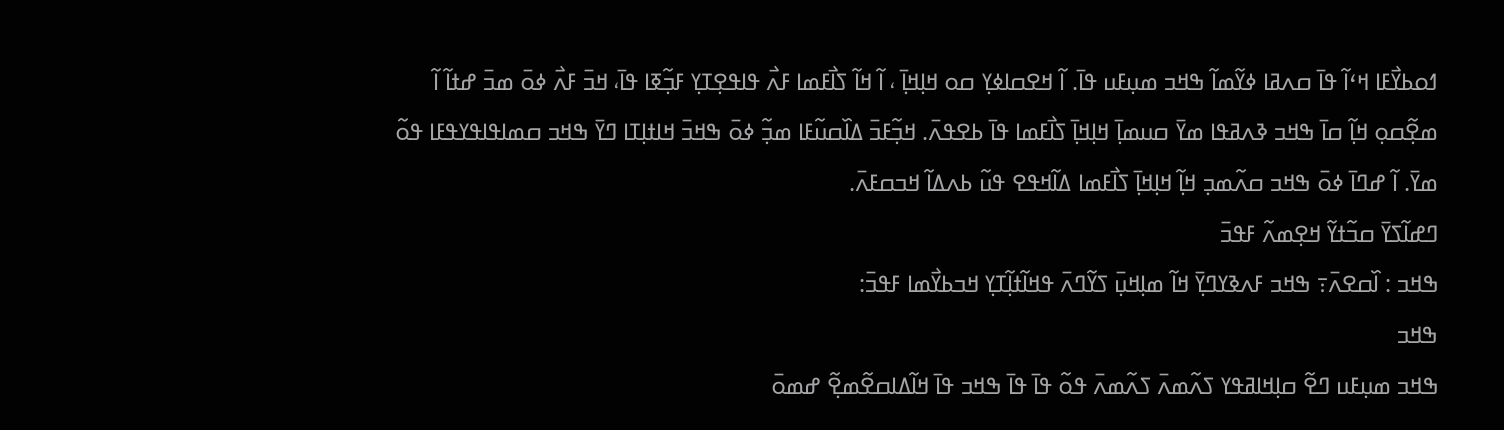ߗߋߕߌ߯ߓߊ ߞߵߊ߬ ߟߊ߫ ߛߍߥߊ ߦߌ߬ߘߊ߬ ߒߞߏ ߘߎ߲ߓߎ ߟߊ߫. ߊ߬ ߞߐߛߊߦߌ߲ ߛߋ ߞߊ߲ߞߊ߲߫ ، ߊ߬ ߞߊ߬ ߖߊ߯ߓߘߊ ߓߍ߯ ߟߊߟߐ߲ߠߌ߲ ߓߏ߲߬ߧߊ ߟߊ߫، ߞߏ߫ ߓߍ߯ ߦߋ߫ ߘߏ߫ ߝߙߊ߬ ߊ߬ ߘߐ߲߬ߛߋ߲ ߞߊ߲߬ ߛߊ߫ ߒߞߏ ߢߍߥߟߊ ߘߌ߫ ߛߎߘߊ߲߫ ߞߊ߲ߞߊ߲߫ ߖߊ߯ߓߘߊ ߟߊ߫ ߕߐߟߍ߫. ߞߏ߲߬ߓߏ߫ ߡߊ߰ߛߎ߬ߓߊ ߘߏ߲߬ ߦߋ߫ ߒߞߏ߫ ߞߊߙߊ߲ߠߊ ߣߌ߫ ߒߞߏ ߛߘߊߟߊߟߌߟߓߊ ߟߋ߬ ߘߌ߫. ߊ߬ ߝߣߊ߫ ߦߋ߫ ߒߞߏ ߛߍ߬ߘߏ߲ ߞߊ߲߬ ߞߊ߲ߞߊ߲߫ ߖߊ߯ߓߘߊ ߡߊ߬ߞߟߐ ߟߎ߬ ߕߍߡߊ߬ ߞߏߛߓߍ߫.
ߣߝߊ߬ߖߌ߫ ߛߏ߬ߙߌ߬ ߞߐ߲ߘߍ߬ ߓߟߏ߫
ߒߞߏ : ߊ߰ߛߐߍ߫߹ ߒߞߏ ߓߍߢߌߣߌ߲߫ ߞߊ߬ ߘߊ߲ߞߎ߲߫ ߖߌ߬ߣߍ߫ ߟߞߊ߬ߙߊ߲߬ߠߌ߲ ߞߏߕߌ߯ߘߊ ߓߟߏ߫:
ߒߞߏ
ߒߞߏ ߘߎ߲ߓߎ ߣߐ߬ ߛߊ߲ߞߊߥߟߌ ߖߍ߬ߘߍ߫ ߖߍ߬ߘߍ߫ ߟߋ߬ ߟߊ߫ ߟߊ߫ ߒߞߏ ߟߊ߫ ߞߊ߬ߡߊߛߐ߬ߘߐ߲߬ ߝߘߋ߫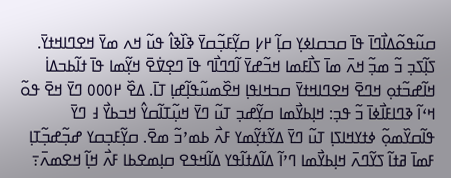ߛߎ߬ߟߋ߬ߡߊ߯ߣߊ߫ ߟߊ߫ ߛߏߛߊߦߌ߲ ߛߊ߲߬ ߂߇߲ ߛߌ߲߬ߓߏ߲߬ߛߌ߫ ߢߊ߰ߢߊ߮ ߟߎ߬ ߞߍ ߘߌ߫ ߞߐߣߊߞߙߌ߫. ߖߊ߲߬ߖߏ߲ ߏ߬ ߘߏ߲߬ ߞߍ߫ ߘߊ߫ ߖߊ߯ߓߘߊ ߞߏ߬ߝߌ߫ ߊ߬ߣߣߊ߯ߣ ߟߊ߫ ߣߐ߲ߜ߭ߐ߫ ߞߌ߲߬ߘߊ ߟߊ߫ ߙߊ߬ߕߏߡߊ߭ ߞߊ߬ߝߏ߬ߙߋ߲ ߞߣߐ߫ ߞߐߣߊߞߙߌ߫ ߛߏߞߊߟߊ߲ ߞߐ߰ߘߎ߬ߟߊ߲߬ߝߊ߲ ߠߊ߫. ߡߐ߰ ߂߀߀߀ ߣߌ߫ ߞߐ߫ ߟߋ߬ ߞߵߊ߬ ߢߣߊߓߊ߯ߦߊ߫ ߏ߬ ߟߏ߲: ߞߊ߲ߕߌ߯ߘߊ ߛߌ߲߬ߝߏ߲ ߠߎ߬ ߣߌ߫ ߞߎ߲߬ߠߊ߬ߛߌ߮ ߞߏߕߌ߯ ߃ ߣߌ߫ ߟߊ߬ߛߌ߰ߘߋ߲߬ ߦߙߌߞߊߖߊ߲ ߠߎ߬ ߣߌ߫ ߡߌ߬ߙߌ߲߬ߘߌ ߓߍ߯ ߕߘߴߏ߬ ߘߐ߫. ߛߌ߲߬ߓߏ߲ߛߌ ߝߏ߲߬ߝߏ߲߬ߠߊ߲ ߓߘߊ߫ ߥߙߊ߬ ߖߌ߬ߣߍ߫ ߞߊ߲ߕߌ߯ߘߊ ߣߴߊ߬ ߡߊ߬ߡߙߊ߬ߟߌ ߡߊ߬ߞߟߐ ߛߊ߲ߘߐߕߊ ߓߍ߯ ߞߊ߲߬ ߞߐߘߍ߫߹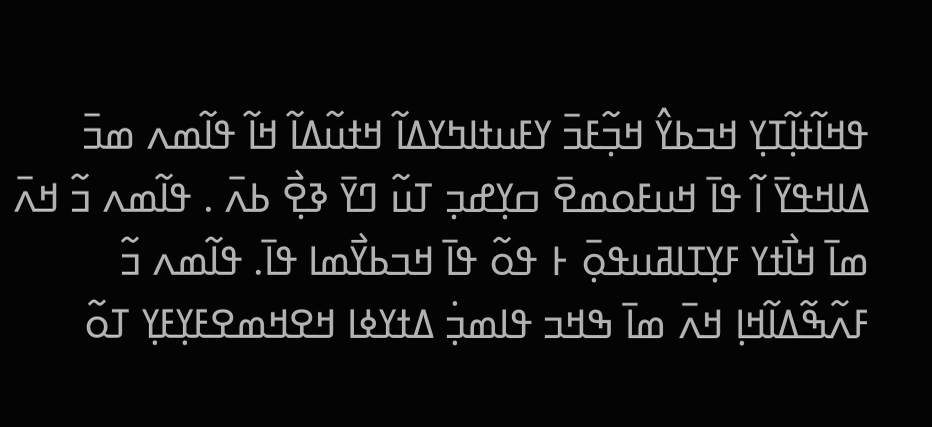ߟߞߊ߬ߙߊ߲߬ߠߌ߲ ߞߏߕߌ߮ ߞߏ߲߬ߓߏ߫ ߌߓߎߙߊߤߌߡߊ߬ ߞߙߎ߬ߡߊ߬ ߞߊ߬ ߟߊ߬ߘߍ ߘߏ߫ ߡߊߞߟߌ߫ ߊ߬ ߟߊ߫ ߞߎߓߋߘߐ߫ ߛߌ߲ߝߏ߲ ߠߎ߬ ߣߌ߫ ߢߐ߲߯ ߕߍ߫ . ߟߊ߬ߘߍ ߏ߬ ߞߍ߫ ߘߊ߫ ߞߊ߯ߙߌ ߓߌ߲ߠߊߥߎߟߋ߲߫ ߅ ߟߋ߬ ߟߊ߫ ߞߏߕߌ߯ߘߊ ߟߊ߫. ߟߊ߬ߘߍ ߏ߬ ߓߍ߬ߒ߬ߡߊ߬ߞߊ߲ ߞߍ߫ ߘߊ߫ ߒߞߏ ߟߊߘߏ߲߭ ߡߙߌߦߊ ߞߐߞߘߐߓߌ߲ߓߌ߲ ߠߋ߬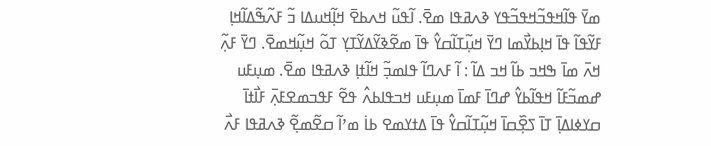ߘߌ߫ ߟߊ߬ߞߟߏ߬ߞߟߏ߬ߟߌ ߢߍߥߟߊ ߘߐ߫. ߊ߬ߟߎ߬ ߞߍߕߐ߫ ߞߊ߲߬ߞߎߡߊ ߏ߬ ߓߍ߬ߒ߬ߡߊ߬ߞߊ߲ ߓߌ߬ߟߊ߬ ߟߊ߫ ߞߊ߲ߕߌ߯ߘߊ ߣߌ߫ ߞߎ߲߬ߠߊ߬ߛߌ߮ ߟߊ߫ ߘߐ߬ߢߌ߬ߡߌ߬ߠߌ߲ ߠߋ߬ ߞߎ߲߬ߞߘߐ߫. ߣߌ߫ ߓߍ߲߬ ߞߍ߫ ߘߊ߫ ߒߞߏ ߕߊ߬ ߞߏ ߡߊ߬ : ߊ߬ ߓߍߣߊ߬ ߟߊߘߏ߲߬ ߞߊ߬ߙߊ߲ ߢߍߥߟߊ ߘߐ߫. ߘߎ߲ߓߎ ߝߘߏ߬ߓߊ߬ ߞߟߊ߬ߕߌ߮ ߝߣߊ߫ ߓߘߊ߫ ߘߎ߲ߓߎ ߞߏߟߊߕߍ߮ ߟߐ߬ ߓߟߏߘߐߓߍ߲߫ ߓߊ߯ߙߊ߫ ߛߌߦߊߡߊ߲߫ ߠߊ߫ ߖߐ߲߰ߛߊ߫ ߞߎ߲߬ߠߊ߬ߛߌ߮ ߟߊ߫ ߡߙߌߘߐ ߕߊ߭ ߘߴߊ߬ ߛߐ߬ߘߐ߲߬ ߢߍߥߟߊ ߓߍ߯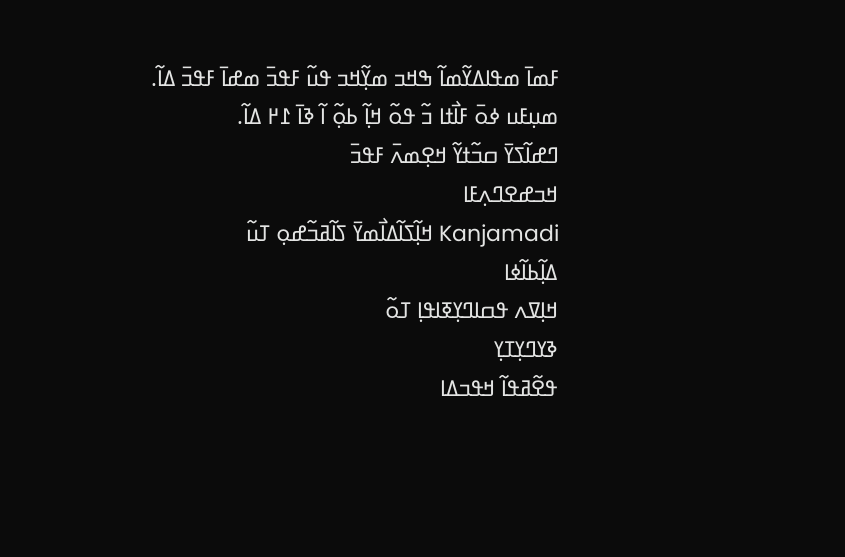ߓߘߊ߫ ߘߟߊߡߌ߬ߘߊ߬ ߒߞߏ ߘߌ߲߬ߞߏ ߟߎ߬ ߓߟߏ߫ ߘߝߊ߫ ߓߟߏ߫ ߡߊ߬. ߘߎ߲ߓߎ ߦߋ߫ ߓߊ߯ߙߊ ߏ߬ ߟߋ߬ ߞߊ߲߬ ߕߋ߲߬ ߊ߬ ߢߊ߫ ߁߂ ߡߊ߬.
ߣߝߊ߬ߖߌ߫ ߛߏ߬ߙߌ߬ ߞߐ߲ߘߍ߫ ߓߟߏ߫
ߞߏߝߐߣߍ߲ߓߊ
Kanjamadi ߞߊ߲߬ߖߊ߬ߡߊ߯ߘߌ߫ ߖߊ߬ߥߏ߬ߝߋ߲ ߠߎ߬
ߡߊ߲߬ߕߊ߬ߦߊ
ߞߊ߲ߜߍ ߟߛߊߣߌ߲ߧߊߟߊ߲ ߠߋ߬
ߢߌߣߌ߲ߠߌ߲
ߟߐ߬ߥߟߊ߬ ߞߟߏߡߊ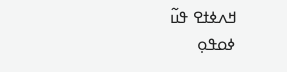ߞߍߦߙߐ ߟߎ߬
ߦߋߟߋ߲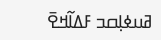ߥߎߦߊ߲ߛߏ ߓߡߊ߬ߞߐ߫